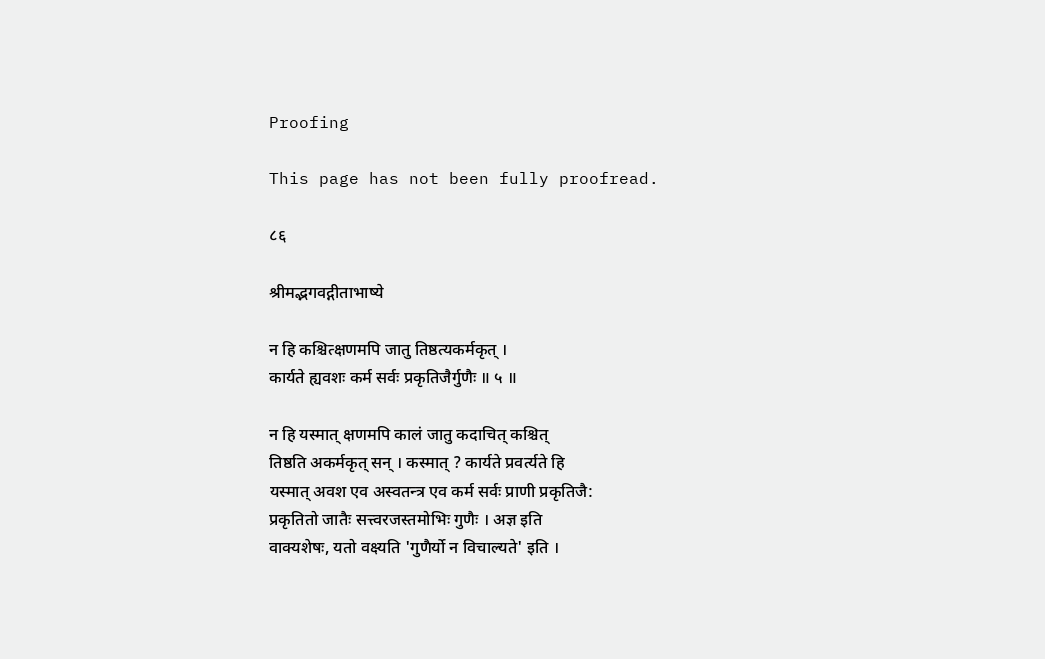Proofing

This page has not been fully proofread.

८६

श्रीमद्भगवद्गीताभाष्ये

न हि कश्चित्क्षणमपि जातु तिष्ठत्यकर्मकृत् ।
कार्यते ह्यवशः कर्म सर्वः प्रकृतिजैर्गुणैः ॥ ५ ॥

न हि यस्मात् क्षणमपि कालं जातु कदाचित् कश्चित्
तिष्ठति अकर्मकृत् सन् । कस्मात् ? कार्यते प्रवर्त्यते हि
यस्मात् अवश एव अस्वतन्त्र एव कर्म सर्वः प्राणी प्रकृतिजै:
प्रकृतितो जातैः सत्त्वरजस्तमोभिः गुणैः । अज्ञ इति
वाक्यशेषः, यतो वक्ष्यति 'गुणैर्यो न विचाल्यते' इति ।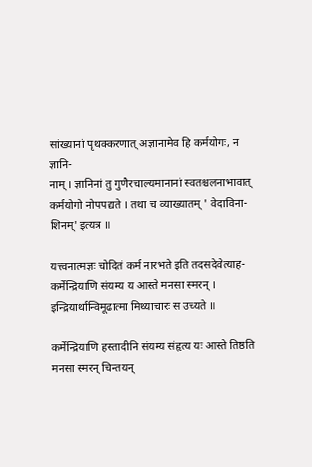सांख्यानां पृथक्करणात् अज्ञानामेव हि कर्मयोगः, न ज्ञानि-
नाम् । ज्ञानिनां तु गुणैरचाल्यमानानां स्वतश्चलनाभावात्
कर्मयोगो नोपपद्यते । तथा च व्याख्यातम् ' वेदाविना-
शिनम्' इत्यत्र ॥

यत्त्वनात्मज्ञः चोदितं कर्म नारभते इति तदसदेवेत्याह-
कर्मेन्द्रियाणि संयम्य य आस्ते मनसा स्मरन् ।
इन्द्रियार्थान्विमूढात्मा मिथ्याचारः स उच्यते ॥

कर्मेन्द्रियाणि हस्तादीनि संयम्य संहृत्य यः आस्ते तिष्ठति
मनसा स्मरन् चिन्तयन्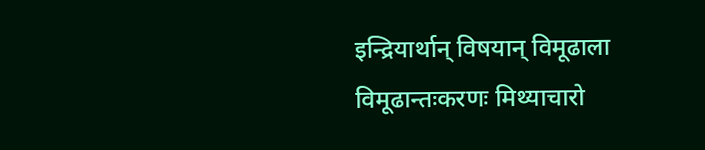इन्द्रियार्थान् विषयान् विमूढाला
विमूढान्तःकरणः मिथ्याचारो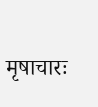मृषाचारः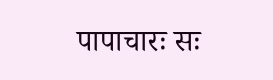पापाचारः सः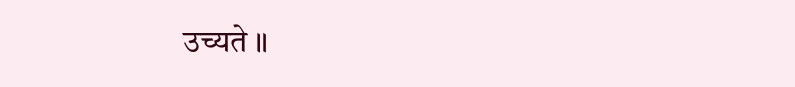उच्यते ॥